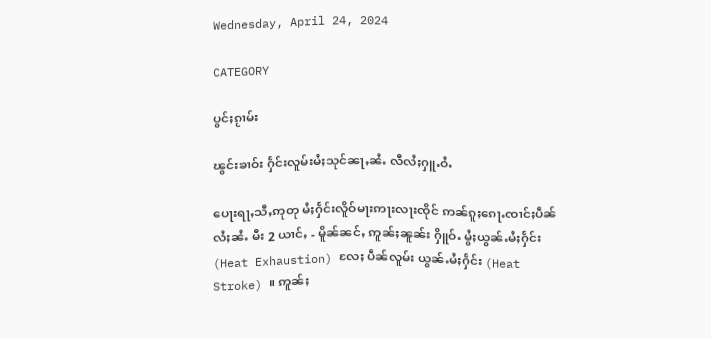Wednesday, April 24, 2024

CATEGORY

ပွင်ႈၵႂၢမ်း

ၽွင်းၶၢဝ်း ႁႅင်းလူမ်းမႆႈသုင်ၼႃႇၼႆႉ လီလႆႈႁူႉဝႆႉ

ပေႃးရႃႇသီႇဢုတု မႆႈႁႅင်းလိူဝ်မႃးဢႃးလႃးၸိုင် ဢၼ်ၵူႈၵေႃႉၸၢင်ႈပဵၼ်လႆႈၼႆႉ မီး 2 ယၢင်ႇ - မိူၼ်ၼင်ႇ ဢူၼ်ႈၼူၼ်း ႁိူဝ်ႉ မွႆႈယွၼ်ႉမႆႈႁႅင်း (Heat Exhaustion) လႄႈ ပဵၼ်လူမ်း ယွၼ်ႉမႆႈႁႅင်း (Heat Stroke) ။ ဢူၼ်ႈ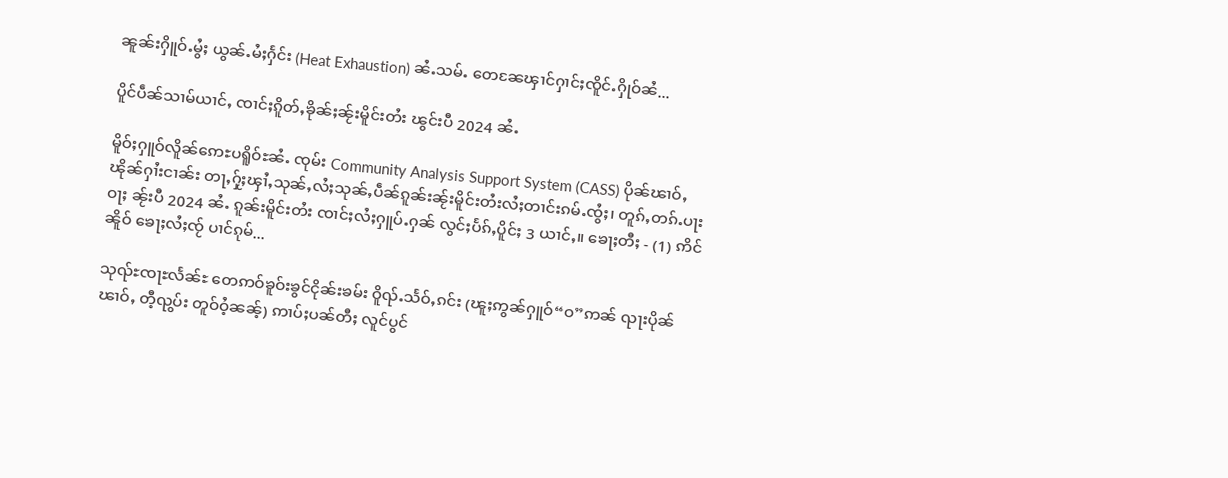ၼူၼ်းႁိူဝ်ႉမွႆႈ ယွၼ်ႉမႆႈႁႅင်း (Heat Exhaustion) ၼႆႉသမ်ႉ တေၼႄၾၢင်ႁၢင်ႈၸိူင်ႉႁိုဝ်ၼႆ...

ပိူင်ပဵၼ်သၢမ်ယၢင်ႇ ၸၢင်ႈၵိူတ်ႇၶိုၼ်ႈၼႂ်းမိူင်းတႆး ၽွင်းပီ 2024 ၼႆႉ

မိူဝ်ႈႁူဝ်လိူၼ်ဢေႊပရိူဝ်ႊၼႆႉ ၸုမ်း Community Analysis Support System (CASS) ပိုၼ်ၽၢဝ်ႇ ၽိုၼ်ႁၢႆးငၢၼ်း တႃႇႁႂ်ႈၾၢႆႇသုၼ်ႇလႆႈသုၼ်ႇပဵၼ်ၵူၼ်းၼႂ်းမိူင်းတႆးလႆႈတၢင်းၵမ်ႉၸွႆႈ၊ တူၵ်ႇတၵ်ႉပႃးဝႃႈ ၼႂ်းပီ 2024 ၼႆႉ ၵူၼ်းမိူင်းတႆး ၸၢင်ႈလႆႈႁူပ်ႉႁၼ် လွင်ႈပႅၵ်ႇပိူင်ႈ 3 ယၢင်ႇ။ ၶေႃႈတီႈ - (1) ဢိင်ၼိူဝ် ၶေႃႈလႆႈၸႂ် ပၢင်ၵုမ်...

သုၺ်ႊၸႃႊလႅၼ်ႊ တေဢဝ်ၶူဝ်းၶွင်ငိုၼ်းၶမ်း ဝိူၺ်ႉသႅဝ်ႇၵင်း (ၽူႈဢွၼ်ႁူဝ်“ဝ”ဢၼ် ၺႃးပိုၼ်ၽၢဝ်ႇ တီ့ၺွပ်း တူဝ်ဝႆ့ၼၼ့်) ဢၢပ်ႈပၼ်တီႈ လူင်ပွင်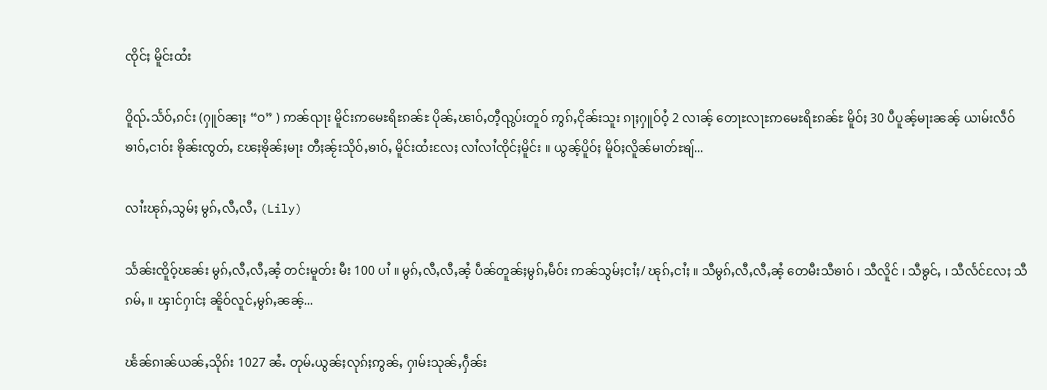ၸိုင်ႈ မိူင်းထႆး

ဝိူၺ်ႉသႅဝ်ႇၵင်း (ႁူဝ်ၼႃႈ “ဝ” ) ဢၼ်ၺႃး မိူင်းဢမေႊရိႊၵၼ်ႊ ပိုၼ်ႇၽၢဝ်ႇတီ့ၺွပ်းတူဝ် ဢွၵ်ႇငိုၼ်းသူး ၵႃႈႁူဝ်ဝႆ့ 2 လၢၼ့် တေႃႊလႃႊဢမေႊရိႊၵၼ်ႊ မိူဝ်ႈ 30 ပီပူၼ့်မႃးၼၼ့် ယၢမ်းလဵဝ် ၶၢဝ်ႇငၢဝ်း ၶိုၼ်းၸွတ်ႇ ၽႄႈၶိုၼ်ႈမႃး တီႈၼႂ်းသိုဝ်ႇၶၢဝ်ႇ မိူင်းထႆးလႄႈ လၢႆလၢႆၸိုင်ႈမိူင်း ။ ယွၼ့်ပိူဝ်ႈ မိူဝ်ႈလိူၼ်မၢတ်ႊၶျ်...

လၢႆးၽုၵ်ႇသွမ်ႈ မွၵ်ႇလီႇလီႇ (Lily)

သႅၼ်းၸိူဝ့်ၽၼ်း မွၵ်ႇလီႇလီႇၼႆ့ တင်းမူတ်း မီး 100 ပၢႆ ။ မွၵ်ႇလီႇလီႇၼႆ့ ပဵၼ်တူၼ်ႈမွၵ်ႇမဵဝ်း ဢၼ်သွမ်ႈငၢႆႈ/ ၽုၵ်ႇငၢႆႈ ။ သီမွၵ်ႇလီႇလီႇၼႆ့ တေမီးသီၶၢဝ် ၊ သီလိူင် ၊ သီၶွင်ႇ ၊ သီလႅင်လႄႈ သီၵမ်ႇ ။ ၾၢင်ႁၢင်ႈ ၼိူဝ်လူင်ႇမွၵ်ႇၼၼ့်...

ၽႅၼ်ၵၢၼ်ယၼ်ႇသိုၵ်း 1027 ၼႆႉ တုမ်ႉယွၼ်ႈလုၵ်ႈဢွၼ်ႇ ႁၢမ်းသုၼ်ႇႁဵၼ်း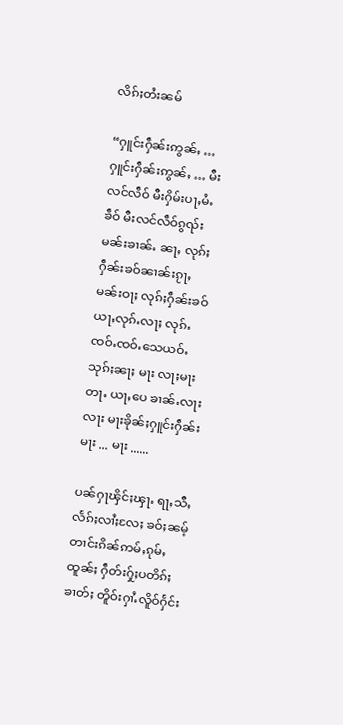လိၵ်ႈတႆးၼမ်

“ႁူင်းႁဵၼ်းဢွၼ်ႇ … ႁူင်းႁဵၼ်းဢွၼ်ႇ … မီးလင်လဵဝ် မီးႁိမ်းပႃႇမႆႉၶဵဝ် မီးလင်လဵဝ်ၵွၺ်း မၼ်းၶၢၼ်ႉ ၼႃႇ လုၵ်ႈႁဵၼ်းၶဝ်ၼၢၼ်းၵႂႃႇ မၼ်းဝႃႈ လုၵ်ႈႁဵၼ်းၶဝ် ယႃႇလုၵ်ႉလႃႈ လုၵ်ႉၸဝ်ႉၸဝ်ႉသေယဝ်ႉ သုၵ်ႈၼႃႈ မႃး လႃႈမႃးတႃႉ ယႃႇပေ ၶၢၼ်ႉလႃးလႃး မႃးၶိုၼ်ႈႁူင်းႁဵၼ်း မႃး ... မႃး ......

ပၼ်ႁႃၾိင်ႈၾႃႉ ရႃႇသီႇလႅၵ်ႈလၢႆႈလႄႈ ၶဝ်ႈၼမ့်တၢင်းၵိၼ်ဢမ်ႇၵုမ်ႇထူၼ်ႈ ႁဵတ်းႁႂ်ႈပတိၵ်ႈၶၢတ်ႈ တိူဝ်းႁၢႆႉလိူဝ်ႁႅင်း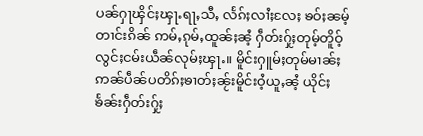ပၼ်ႁႃၾိင်ႈၾႃႉရႃႇသီႇ လႅၵ်ႈလၢႆႈလႄႈ ၶဝ်ႈၼမ့်တၢင်းၵိၼ် ဢမ်ႇၵုမ်ႇထူၼ်ႈၼႆ့ ႁဵတ်းႁႂ်ႈတုမ့်တိူဝ့် လွင်ႈငမ်းယဵၼ်လုမ်ႈၾႃႉ။ မိူင်းႁူမ်ႈတုမ်မၢၼ်ႈ ဢၼ်ပဵၼ်ပတိၵ်ႈၶၢတ်ႈၼႂ်းမိူင်းဝႆ့ယူႇၼႆ့ ယိုင်ႈၶႅၼ်းႁဵတ်းႁႂ်ႈ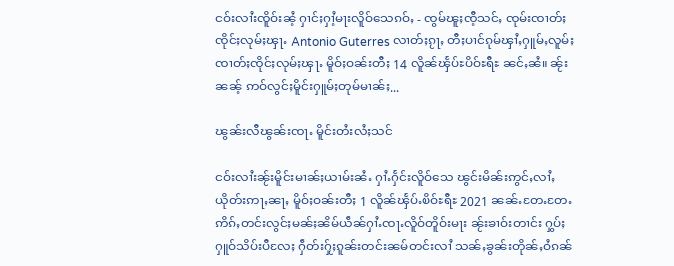ငဝ်းလၢႆးၸိူဝ်းၼႆ့ ႁၢင်ႈႁၢႆ့မႃးလိူဝ်သေၵဝ်ႇ - ၸွမ်ၽူႈၸီ့သင်ႇ ၸုမ်းၸၢတ်ႈၸိုင်ႈလုမ်ႈၾႃႉ Antonio Guterres လၢတ်ႈၵႂႃႇ တီႈပၢင်ၵုမ်ၾၢႆႇႁူမ်ႇလူမ်ႈ ၸၢတ်ႈၸိုင်ႈလုမ်ႈၾႃႉ မိူဝ်ႈဝၼ်းတီႈ 14 လိူၼ်ၾႅပ်ႊပိဝ်ႊရီႊ ၼင်ႇၼႆ။ ၼႂ်းၼၼ့် ဢဝ်လွင်ႈမိူင်းႁူမ်ႈတုမ်မၢၼ်ႈ...

ၽွၼ်းလီၽွၼ်းၸႃႉ မိူင်းတႆးလႆႈသင်

ငဝ်းလၢႆးၼႂ်းမိူင်းမၢၼ်ႈယၢမ်းၼႆႉ ႁၢႆႉႁႅင်းလိူဝ်သေ ၽွင်းမိၼ်းဢွင်ႇလၢႆႇ  ယိုတ်းဢႃႇၼႃႇ မိူဝ်ႈဝၼ်းတီႈ 1 လိူၼ်ၾႅပ်ႉၿိဝ်ႊရီႊ 2021 ၼၼ်ႉတႄႉတႄႉ ဢိၵ်ႇတင်းလွင်ႈမၼ်ႈၼိမ်ယဵၼ်ႁၢႆႉၸႃႉလိူဝ်တိူဝ်းမႃး ၼႂ်းၶၢဝ်းတၢင်း ႁွပ်ႈႁူဝ်သိပ်းပီလႄႈ ႁဵတ်းႁႂ်ႈၵူၼ်းတင်းၼမ်တင်းလၢႆ သၼ်ႇၶွၼ်းတိုၼ်ႇဝႆၵၼ်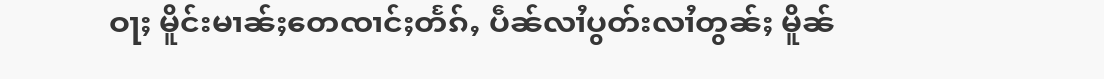ဝႃႈ မိူင်းမၢၼ်ႈတေၸၢင်ႈတႅၵ်ႇ ပဵၼ်လၢႆပွတ်းလၢႆတွၼ်ႈ မိူၼ်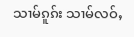သၢမ်ၵူၵ်း သၢမ်လဝ်ႇ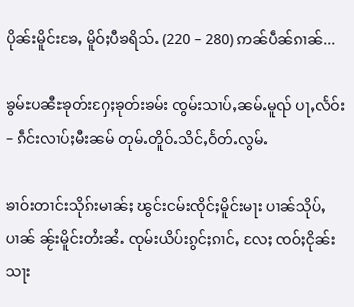ပိုၼ်းမိူင်းၶႄႇ မိူဝ်ႈပီၶရိသ်ႉ (220 – 280) ဢၼ်ပဵၼ်ၵၢၼ်...

ၶွမ်ႊပၼီႊၶုတ်းႁႄႈၶုတ်းၶမ်း ၸွမ်းသၢပ်ႇၼမ်ႉမူၺ် ပႃႇလႅဝ်း – ၵဵင်းလၢပ်ႈမီးၼမ် တုမ်ႉတိူဝ်ႉသိင်ႇဝႅတ်ႉလွမ်ႉ

ၶၢဝ်းတၢင်းသိုၵ်းမၢၼ်ႈ ၽွင်းငမ်းၸိုင်ႈမိူင်းမႃး ပၢၼ်သိုပ်ႇပၢၼ် ၼႂ်းမိူင်းတႆးၼႆႉ ၸုမ်းယိပ်းၵွင်ႈၵၢင်ႇ လႄႈ ၸဝ်ႈငိုၼ်းသႃး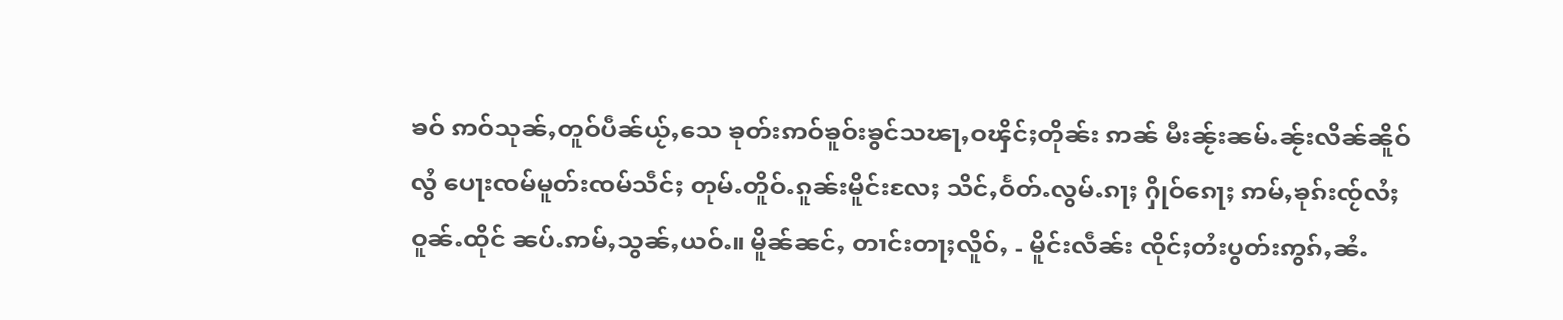ၶဝ် ဢဝ်သုၼ်ႇတူဝ်ပဵၼ်ယႂ်ႇသေ ၶုတ်းဢဝ်ၶူဝ်းၶွင်သၽႃႇဝၾိင်ႈတိုၼ်း ဢၼ် မီးၼႂ်းၼမ်ႉၼႂ်းလိၼ်ၼိူဝ်လွႆ ပေႃးၸမ်မူတ်းၸမ်သဵင်ႈ တုမ်ႉတိူဝ်ႉၵူၼ်းမိူင်းလႄႈ သိင်ႇဝႅတ်ႉလွမ်ႉၵႃႈ ႁိုဝ်ၵေႃႈ ဢမ်ႇၶုၵ်းၸႂ်လႆႈ ဝူၼ်ႉထိုင် ၼပ်ႉဢမ်ႇသွၼ်ႇယဝ်ႉ။ မိူၼ်ၼင်ႇ တၢင်းတႃႈလိူဝ်ႇ - မိူင်းလဵၼ်း ၸိုင်ႈတႆးပွတ်းဢွၵ်ႇၼႆႉ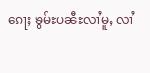ၵေႃႈ ၶွမ်ႊပၼီႊလၢႆမူႇ လၢႆ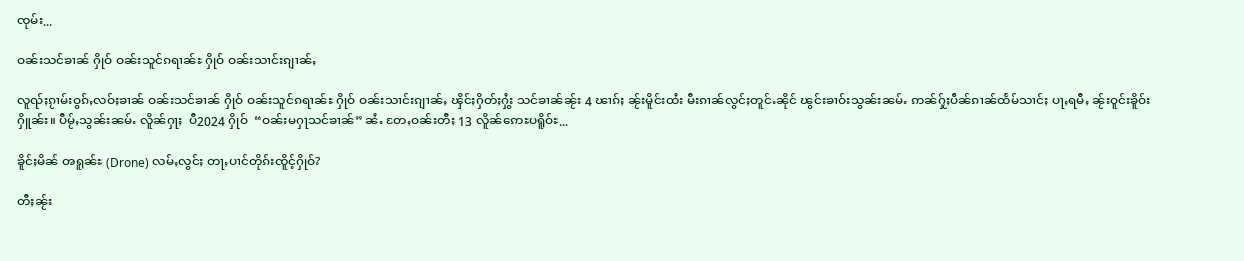ၸုမ်း...

ဝၼ်းသင်ၶၢၼ် ႁိုဝ် ဝၼ်းသူင်ၵရၢၼ်ႊ ႁိုဝ် ဝၼ်းသၢင်းၵျၢၼ်ႇ

လူၺ်ႈၵႂၢမ်းဝွၵ်ႇလဝ်ႈၶၢၼ် ဝၼ်းသင်ၶၢၼ် ႁိုဝ် ဝၼ်းသူင်ၵရၢၼ်ႊ ႁိုဝ် ဝၼ်းသၢင်းၵျၢၼ်ႇ ၾိင်ႈႁိတ်ႈႁွႆး သင်ၶၢၼ်ၼႂ်း 4 ၽၢၵ်ႈ ၼႂ်းမိူင်းထႆး မီးၵၢၼ်လွင်ႈတူင်ႉၼိုင် ၽွင်းၶၢဝ်းသွၼ်းၼမ်ႉ ဢၼ်ႁႂ်ႈပဵၼ်ၵၢၼ်ထႅမ်သၢင်ႈ ပႃႇရမီႇ ၼႂ်းဝူင်းၶိူဝ်းႁိူၼ်း။ ပီမႂ်ႇသွၼ်းၼမ်ႉ လိူၼ်ႁႃႈ  ပီ2024 ႁိုဝ်  “ဝၼ်းမႁႃသင်ၶၢၼ်” ၼႆႉ တႄႇဝၼ်းတီႈ 13 လိူၼ်ဢေႊပရိူဝ်ႊ...

ၶိူင်ႈမိၼ် ၻရူၼ်ႊ (Drone) လမ်ႇလွင်ႈ တႃႇပၢင်တိုၵ်းၸိူင့်ႁိုဝ်?

တီႈၼႂ်း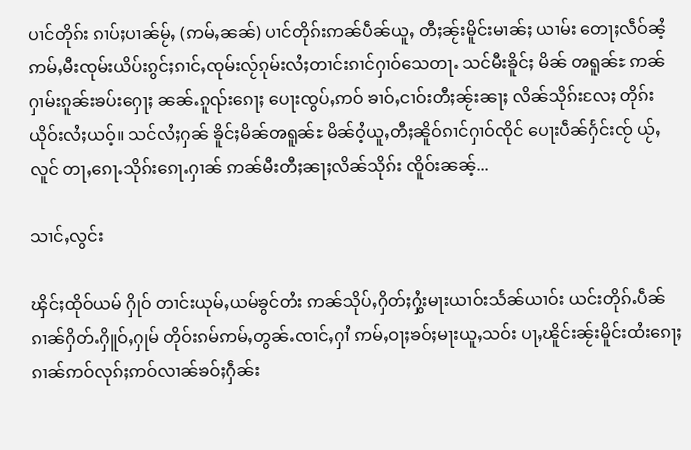ပၢင်တိုၵ်း ၵၢပ်ႈပၢၼ်မႂ်ႇ (ဢမ်ႇၼၼ်) ပၢင်တိုၵ်းဢၼ်ပဵၼ်ယူႇ တီႈၼႂ်းမိူင်းမၢၼ်ႈ ယၢမ်း တေႃႈလဵဝ်ၼႆ့  ဢမ်ႇမီးၸုမ်းယိပ်းၵွင်ႈၵၢင်ႇၸုမ်းလႂ်ၵုမ်းလႆႈတၢင်းၵၢင်ႁၢဝ်သေတႃႉ သင်မီးၶိူင်ႈ မိၼ် ၻရူၼ်ႊ ဢၼ်ႁၢမ်းၵူၼ်းၶပ်းႁေႃႈ ၼၼ်ႉၵူၺ်းၵေႃႈ ပေႃးၸွပ်ႇဢဝ် ၶၢဝ်ႇငၢဝ်းတီႈၼႂ်းၼႃႈ လိၼ်သိုၵ်းလႄႈ တိုၵ်းယိုဝ်းလႆႈယဝ့်။ သင်လႆႈႁၼ် ၶိူင်ႈမိၼ်ၻရူၼ်ႊ မိၼ်ဝႆ့ယူႇတီႈၼိူဝ်ၵၢင်ႁၢဝ်ၸိုင် ပေႃးပဵၼ်ႁႅင်းၸႂ် ယႂ်ႇလူင် တႃႇၵေႃႉသိုၵ်းၵေႃႉႁၢၼ် ဢၼ်မီးတီႈၼႃႈလိၼ်သိုၵ်း ၸိူဝ်းၼၼ့်...

သၢင်ႇလွင်း

ၾိင်ႈထိုဝ်ယမ် ႁိုဝ် တၢင်းယုမ်ႇယမ်ၶွင်တႆး ဢၼ်သိုပ်ႇႁိတ်ႈႁွႆးမႃးယၢဝ်းသႅၼ်ယၢဝ်း ယင်းတိုၵ်ႉပဵၼ်ၵၢၼ်ႁိတ်ႉႁိူဝ်ႇႁုမ် တိုဝ်းၵမ်ဢမ်ႇတွၼ်ႉၸၢင်ႇႁၢႆ ဢမ်ႇဝႃႈၶဝ်ႈမႃးယူႇသဝ်း ပႃႇၽိူင်းၼႂ်းမိူင်းထႆးၵေႃႈ ၵၢၼ်ဢဝ်လုၵ်ႈဢဝ်လၢၼ်ၶဝ်ႈႁဵၼ်း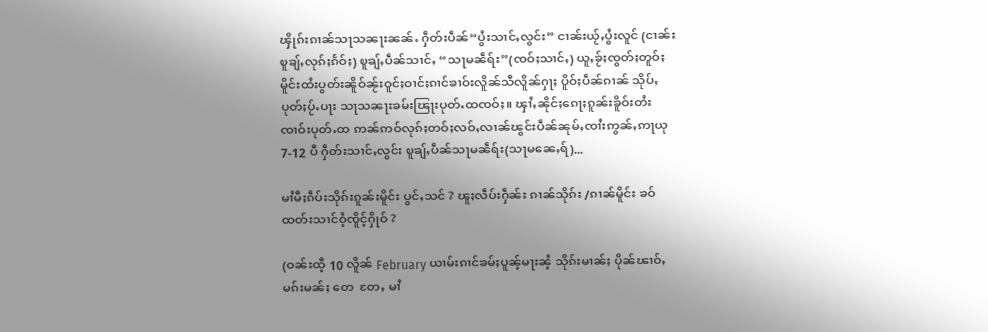ၾိုၵ်းၵၢၼ်သႃသၼႃးၼၼ်ႉ ႁဵတ်းပဵၼ်“ပွႆးသၢင်ႇလွင်း” ငၢၼ်းယႂ်ႇပွႆးလူင် (ငၢၼ်းၿူၶျ်ႇလုၵ်ႈၵႅဝ်ႈ) ၿူၶျ်ႇပဵၼ်သၢင်ႇ “သႃမၼဵရ်း”(ၸဝ်ႈသၢင်ႇ) ယူႇၶႂ်ႈၸွတ်ႈတူဝ်ႈမိူင်းထႆးပွတ်းၼိူဝ်ၼႂ်းဝူင်ႈဝၢင်ႈၵၢင်ၶၢဝ်းလိူၼ်သီလိူၼ်ႁႃႈ ပိူဝ်ႈပဵၼ်ၵၢၼ် သိုပ်ႇပုတ်ႈပႂ်ႉပႃး သႃသၼႃးၶမ်းၽြႃးပုတ်ႉထၸဝ်ႈ။ ၾၢႆႇၼိုင်ႈၵေႃႈၵူၼ်းၶိူဝ်းတႆးၸၢဝ်းပုတ်ႉထ ဢၼ်ဢဝ်လုၵ်ႈတဝ်ႈလဝ်ႇလၢၼ်ၽွင်းပဵၼ်ၼုမ်ႇၸၢႆးဢွၼ်ႇဢႃယု 7-12 ပီ ႁဵတ်းသၢင်ႇလွင်း ၿူၶျ်ႇပဵၼ်သႃမၼဵရ်း(သႃမၼေႇရ်)...

မၢႆမီႈၵဵပ်းသိုၵ်းၵူၼ်းမိူင်း ပွင်ႇသင် ? ၽူႈလဵပ်းႁဵၼ်း ၵၢၼ်သိုၵ်း /ၵၢၼ်မိူင်း ၶဝ်ထတ်းသၢင်ဝႆ့ၸိူင့်ႁိုဝ် ?

(ဝၼ်းထီ့ 10 လိူၼ် February ယၢမ်းၵၢင်ၶမ်ႈပူၼ့်မႃးၼႆ့ သိုၵ်းမၢၼ်ႈ ပိုၼ်ၽၢဝ်ႇ မၵ်းမၼ်ႈ တေ  တႄႇ မၢႆ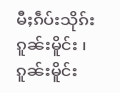မီႈၵဵပ်းသိုၵ်းၵူၼ်းမိူင်း ၊ ၵူၼ်းမိူင်း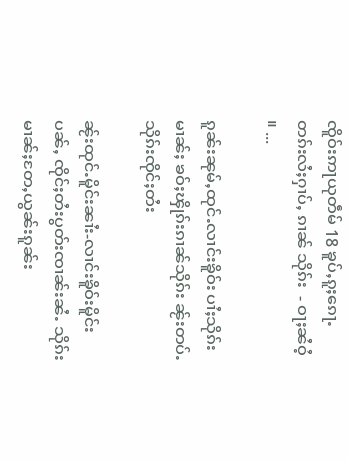ၸိူဝ်းဢႃယုတဵမ် 18 ၶူပ်ႇၵူႈၵေႃႉ တၵ်းလႆႈႁၢပ်ႇ ၵၢၼ် သိုၵ်း  - ဝႃႈၼႆဝႆ့ ။ ...

ၵူၼ်းၼုမ်ႇထုင်ႉလၢင်းၶိူဝ်း ပၢႆႈသိုၵ်းမၢၼ်ႈ ၶဝ်ႈၾိုၵ်းၵၢၼ်သိုၵ်း ၼႂ်းတပ်ႉသိုၵ်းၸိုင်ႈတႆး

ၼႂ်းထုင်ႉမိူင်းၼၢႆး-လၢင်းၶိူဝ်းမိူင်းပၼ်ႇ ၸိုင်ႈတႆးပွတ်းၸၢၼ်းၼႆႉ သိုၵ်းမၢၼ်ႈတႄႇယွၼ်းၵူၼ်း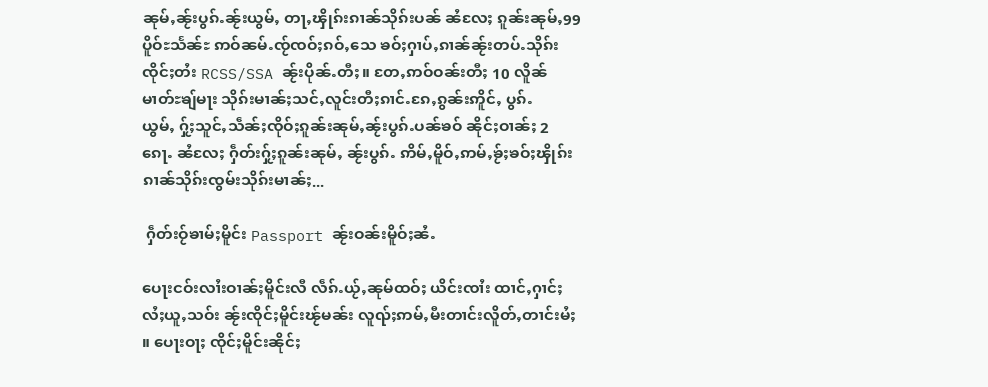ၼုမ်ႇၼႂ်းပွၵ်ႉၼႂ်းယွမ်ႇ တႃႇၾိုၵ်းၵၢၼ်သိုၵ်းပၼ် ၼႆလႄႈ ၵူၼ်းၼုမ်ႇ99 ပိူဝ်ႊသႅၼ်ႊ ဢဝ်ၼမ်ႉၸႂ်ၸဝ်ႈၵဝ်ႇသေ ၶဝ်ႈႁၢပ်ႇၵၢၼ်ၼႂ်းတပ်ႉသိုၵ်းၸိုင်ႈတႆး RCSS/SSA ၼႂ်းပိုၼ်ႉတီႈ။ တႄႇဢဝ်ဝၼ်းတီႈ 10 လိူၼ်မၢတ်ႊၶျ်မႃး သိုၵ်းမၢၼ်ႈသင်ႇလူင်းတီႈၵၢင်ႉၵႄႇၵွၼ်းဢိူင်ႇ ပွၵ်ႉယွမ်ႇ ႁႂ်ႈသူင်ႇသဵၼ်ႈၸိုဝ်ႈၵူၼ်းၼုမ်ႇၼႂ်းပွၵ်ႉပၼ်ၶဝ် ၼိုင်ႈဝၢၼ်ႈ 2 ၵေႃႉ ၼႆလႄႈ ႁဵတ်းႁႂ်ႈၵူၼ်းၼုမ်ႇ ၼႂ်းပွၵ်ႉ ဢိမ်ႇမိူဝ်ႇဢမ်ႇၶႂ်ႈၶဝ်ႈၾိုၵ်း ၵၢၼ်သိုၵ်းၸွမ်းသိုၵ်းမၢၼ်ႈ...

 ႁဵတ်းဝႂ်ၶၢမ်ႈမိူင်း Passport ၼႂ်းဝၼ်းမိူဝ်ႈၼႆႉ

ပေႃးငဝ်းလၢႆးဝၢၼ်ႈမိူင်းလီ လဵၵ်ႉယႂ်ႇၼုမ်ထဝ်ႈ ယိင်းၸၢႆး ထၢင်ႇႁၢင်ႈလႆႈယူႇသဝ်း ၼႂ်းၸိုင်ႈမိူင်းၽႂ်မၼ်း လူၺ်ႈဢမ်ႇမီးတၢင်းလိူတ်ႇတၢင်းမႆႈ ။ ပေႃးဝႃႈ ၸိုင်ႈမိူင်းၼိုင်ႈ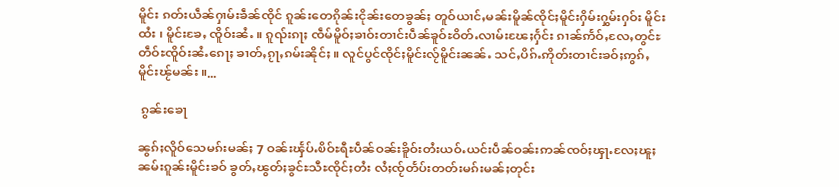မိူင်း ၵတ်းယဵၼ်ႁၢမ်းၶဵၼ်ၸိုင် ၵူၼ်းတေၵိုၼ်းငိုၼ်းတေၶွၼ်ႈ တူဝ်ယၢင်ႇမၼ်းမိူၼ်ၸိုင်ႈမိူင်းႁိမ်းႁွမ်းႁဝ်း မိူင်းထႆး ၊ မိူင်းၶႄႇ ၸိူဝ်းၼႆႉ ။ ၵူၺ်းၵႃႈ ၸဵမ်မိူဝ်ႈၶၢဝ်းတၢင်းပဵၼ်ၶူဝ်ႊဝိတ်ႉလၢမ်းၽႄႈႁႅင်း ၵၢၼ်ဢႅဝ်ႇလႄႇတွင်ႊတဵဝ်ႊၸိူဝ်းၼႆႉၵေႃႈ ၶၢတ်ႇၵႂႃႇၵမ်းၼိုင်ႈ ။ လူင်ပွင်ၸိုင်ႈမိူင်းလႂ်မိူင်းၼၼ်ႉ သင်ႇပိၵ်ႉဢိုတ်းတၢင်းၶဝ်ႈဢွၵ်ႇမိူင်းၽႂ်မၼ်း ။...

 ၵွၼ်းၶေႃ

ၼွၵ်ႈလိူဝ်သေမၵ်းမၼ်ႈ 7 ဝၼ်းၾႅပ်ႉၿိဝ်ႊရီႊပဵၼ်ဝၼ်းၶိူဝ်းတႆးယဝ်ႉယင်းပဵၼ်ဝၼ်းဢၼ်ၸဝ်ႈၾႃႉလႄႈၽူႈ ၼမ်းၵူၼ်းမိူင်းၶဝ် ၶွတ်ႇၽွတ်ႈၶွင်ႊသီႊၸိုင်ႈတႆး လႆႈၸႂ်တႅပ်းတတ်းမၵ်းမၼ်ႈတုင်း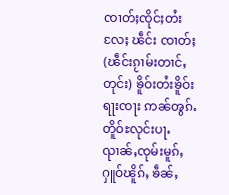ၸၢတ်ႈၸိုင်ႈတႆးလႄႈ ၽဵင်း ၸၢတ်ႈ(ၽဵင်းၵႂၢမ်းတၢင်ႇတုင်း) ၶိူဝ်းတႆးၶိူဝ်းရႃးၸႃး ဢၼ်ၻွၵ်ႉတိူဝ်ႊလုင်းပႃႉၺၢၼ်ႇၸုမ်းမူၵ်ႇႁူဝ်ၽိူၵ်ႇ ၶဵၼ်ႇ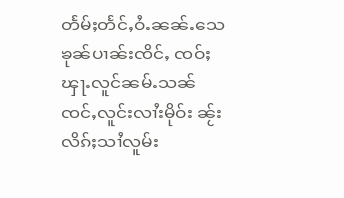တႅမ်ႈတႅင်ႇဝႆႉၼၼ်ႉသေ ၶုၼ်ပၢၼ်းၸိင်ႇ ၸဝ်ႈၾႃႉလူင်ၼမ်ႉသၼ် ၸင်ႇလူင်းလၢႆးမိုဝ်း ၼႂ်းလိၵ်ႈသၢႆလူမ်း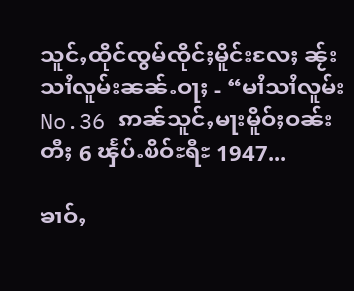သူင်ႇထိုင်ၸွမ်ၸိုင်ႈမိူင်းလႄႈ ၼႂ်းသၢႆလူမ်းၼၼ်ႉဝႃႈ - “မၢႆသၢႆလူမ်း No.36 ဢၼ်သူင်ႇမႃးမိူဝ်ႈဝၼ်းတီႈ 6 ၾႅပ်ႉၿိဝ်ႊရီႊ 1947...

ၶၢဝ်ႇ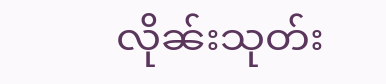လိုၼ်းသုတ်း